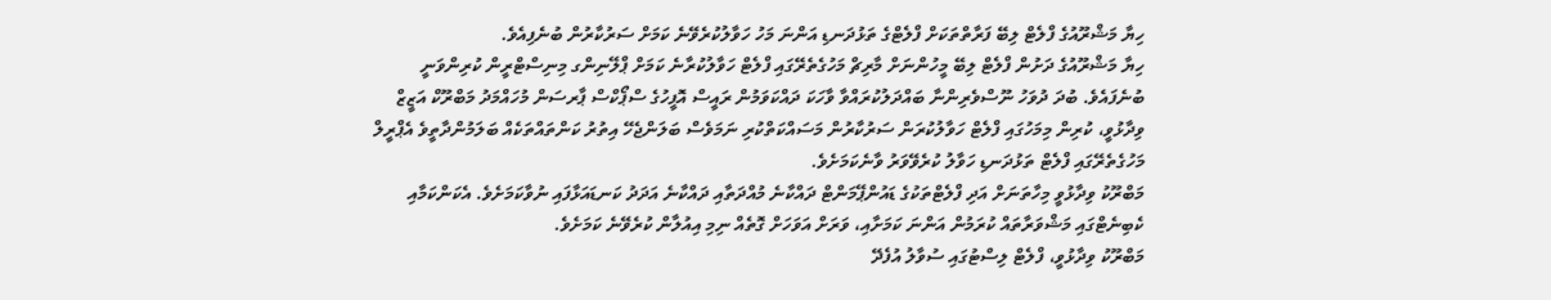ހިޔާ މަޝްރޫއުގެ ފްލެޓް ލިބޭ ފަރާތްތަކަށް ފްލެޓްގެ ތަޅުދަނޑި އަންނަ މަހު ހަވާލުކުރެވޭނެ ކަމަށް ސަރުކާރުން ބުނެފިއެވެ.
ހިޔާ މަޝްރޫއުގެ ދަށުން ފްލެޓް ލިބޭ މީހުންނަށް މާރިޗް މަހުގެތެރޭގައި ފްލެޓް ހަވާލުކުރާނެ ކަމަށް ޕްލޭނިންގ މިނިސްޓްރީން ކުރިންވަނީ ބުނެފައެވެ. ބުދަ ދުވަހު ނޫސްވެރިންނާ ބައްދަލުކުރައްވާ ވާހަކަ ދައްކަވަމުން ރައީސް އޮފީހުގެ ސްޕޯކްސް ޕާރސަން މުހައްމަދު މަބްރޫކް އަޒީޒް ވިދާޅުވީ، ކުރިން މިމަހުގައި ފްލެޓް ހަވާލުކުރަން ސަރުކާރުން މަސައްކަތްކުރި ނަމަވެސް ބަލަންޖެހޭ އިތުރު ކަންތައްތަކެއް ބަލަމުންދާތީވެ އެޕްރީލް މަހުގެތެރޭގައި ފްލެޓް ތަޅުދަނޑި ހަވާލު ކުރެވޭވަރު ވާނެކަމަށެވެ.
މަބްރޫކު ވިދާޅުވީ މިހާތަނަށް އަދި ފްލެޓްތަކުގެ ޑައުންޕޭމަންޓް ދައްކާނެ މުއްދަތާއި ދައްކާނެ އަދަދު ކަނޑައަޅާފައި ނުވާކަމަށެވެ. އެކަންކަމާއި ކެބިނެޓްގައި މަޝްވަރާތައް ކުރަމުން އަންނަ ކަމަށާއި، ވަރަށް އަވަހަށް ގޮތެއް ނިމި އިއުލާން ކުރެވޭނެ ކަމަށެވެ.
މަބްރޫކު ވިދާޅުވީ، ފްލެޓް ލިސްޓުގައި ސުވާލު އުފެދޭ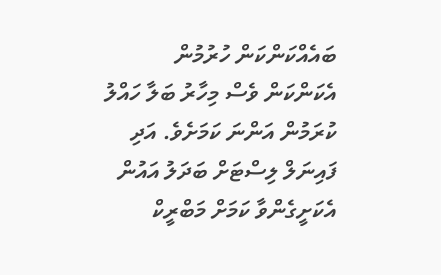ބައެއްކަންކަން ހުރުމުން އެކަންކަން ވެސް މިހާރު ބަލާ ހައްލު ކުރަމުން އަންނަ ކަމަށެވެ. އަދި ފައިނަލް ލިސްޓަށް ބަދަލު އައުން އެކަށީގެންވާ ކަމަށް މަބްރީކް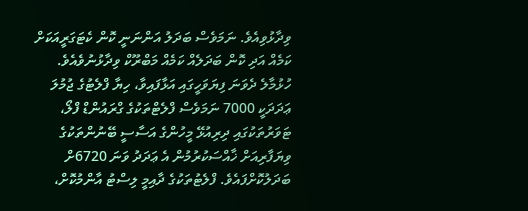ވިދާޅުވިއެވެ. ނަމަވެސް ބަދަލު އަންނަނީ ކޮން ކެޓަގަރީއަކަށް ކަމެއް އަދި ކޮން ބަދަލެއް ކަމެއް މަބްރޫކް ވިދާޅުނުވެއެވެ.
ހުޅުމާލެ ދެވަނަ ފިޔަވަހީގައި އަޅާފައިވާ، ހިޔާ ފްލެޓުގެ ޖުމުލަ ޢަދަދަކީ 7000 ނަމަވެސް ފްލެޓްތަކުގެ ގްރައުންޑް ފްލޯ، ޓަވަރުތަކުގައި ދިރިއުޅޭ މީހުންގެ އަސާސީ ބޭނުންތަކުގެ ވިޔަފާރިއަށް ޚާއްސަކުރުމުން އެ ޢަދަދު ވަނަ 6720ށް ބަދަލުކޮށްފައެވެ. ފްލެޓުތަކުގެ ދާއިމީ ލިސްޓު އާންމުކޮށް،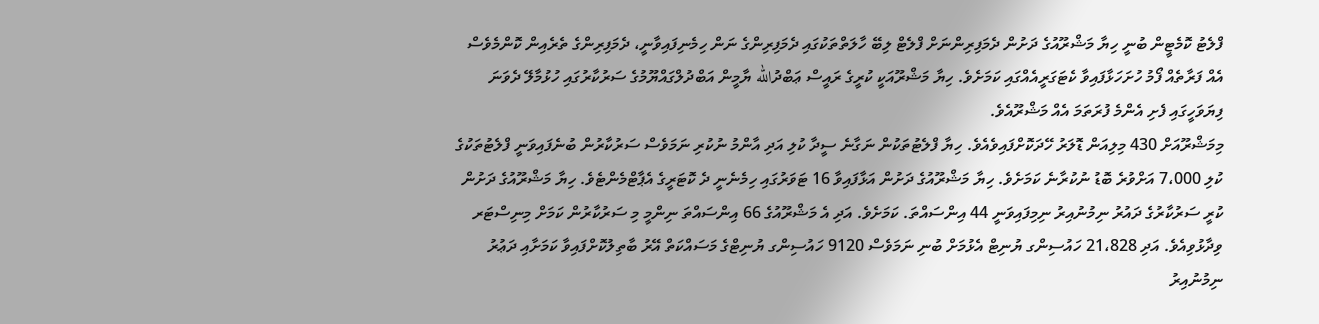ފްލެޓު ކޮމެޓީން ބުނީ ހިޔާ މަޝްރޫއުގެ ދަށުން ދެމަފިރިންނަށް ފްލެޓް ލިބޭ ހާލަތްތަކުގައި ދެމަފިރިންގެ ނަން ހިމެނިފައިވާނީ، ދެމަފިރިންގެ ތެރެއިން ކޮންމެވެސް އެއް ފަރާތެއް ފޯމު ހުށަހަޅާފައިވާ ކެޓަގަރީއެއްގައި ކަމަށެވެ. ހިޔާ މަޝްރޫއަކީ ކުރީގެ ރައީސް ޢަބްދުالله ޔާމީން އަބްދުލްގައްޔޫމުގެ ސަރުކާރުގައި ހުޅުމާލޭ ދެވަނަ ފިޔަވަހީގައި ފެށި އެންމެ ފުރަތަމަ އެއް މަޝްރޫއެވެ.
މިމަޝްރޫއަށް 430 މިލިއަން ޑޮލަރު ހޭދަކޮށްފައިވެއެވެ. ހިޔާ ފްލެޓުތަކުން ނަގާނެ ސީދާ ކުލި އަދި އާންމު ނުކުރި ނަމަވެސް ސަރުކާރުން ބުނެފައިވަނީ ފްލެޓުތަކުގެ ކުލި 7،000 އަށްވުރެ ބޮޑު ނުކުރާނެ ކަމަށެވެ. ހިޔާ މަޝްރޫއުގެ ދަށުން އަޅާފައިވާ 16 ޓަވަރުގައި ހިމެނެނީ ދެ ކޮޓަރީގެ އެޕާޓްމެންޓެވެ. ހިޔާ މަޝްރޫއުގެ ދަށުން ކުރީ ސަރުކާރުގެ ދައުރު ނިމުނުއިރު ނިމިފައިވަނީ 44 އިންސައްތަ. ކަމަށެވެ. އަދި އެ މަޝްރޫއުގެ 66 އިންސައްތަ ނިންމީ މި ސަރުކާރުން ކަމަށް މިނިސްޓަރ ވިދާޅުވިއެވެ. އަދި 21،828 ހައުސިންގ ޔުނިޓް އެޅުމަށް ބުނި ނަމަވެސް 9120 ހައުސިންގ ޔުނިޓްގެ މަސައްކަތް އޭރު ބާތިލުކޮށްފައިވާ ކަމަށާއި ދަޢުރު ނިމުނުއިރު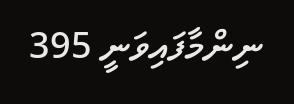ނިންމާފައިވަނީ 395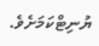ޔުނިޓްކަމަށެވެ.